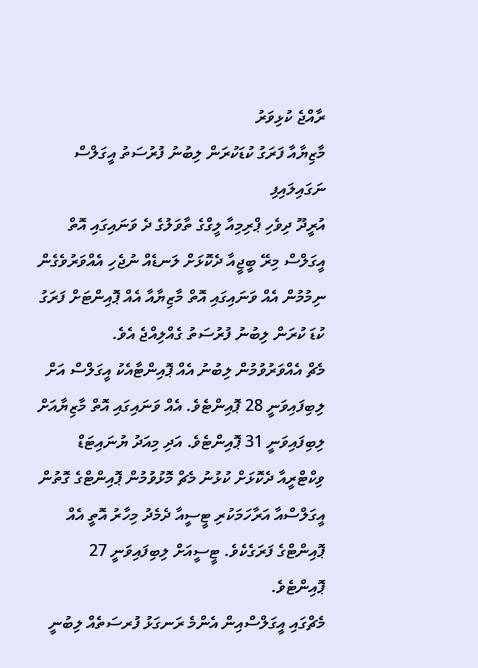ރާއްޖެ ކުޅިވަރު
މާޒިޔާއާ ފަރަގު ކުޑަކުރަން ލިބުނު ފުރުސަތު އީގަލްސް ނަގައިލައިފި
އުރީދޫ ދިވެހި ޕްރިމިއާ ލީގްގެ ތާވަލުގެ ދެ ވަނައިގައި އޮތް އީގަލްސް މިރޭ ބީޖީއާ ދެކޮޅަށް ލަނޑެއް ނުޖެހި އެއްވަރުވެގެން ނިމުމުން އެއް ވަނައިގައި އޮތް މާޒިޔާއާ އެއް ޕޮއިންޓަށް ފަރަގު ކުޑަ ކުރަން ލިބުނު ފުރުސަތު ގެއްލިއްޖެ އެވެ.
މެޗް އެއްވަރުވުމުން ލިބުނު އެއް ޕޮއިންޓާއެކު އީގަލްސް އަށް ލިބިފައިވަނީ 28 ޕޮއިންޓެވެ. އެއް ވަނައިގައި އޮތް މާޒިޔާއަށް ލިބިފައިވަނީ 31 ޕޮއިންޓެވެ. އަދި މިއަދު ޔުނައިޓަޑް ވިކްޓްރީއާ ދެކޮޅަށް ކުޅުނު މެޗް މޮޅުވުމުން ޕޮއިންޓްގެ ގޮތުން އީގަލްސްއާ އަރާހަމަކުރި ޓީސީއާ ދެމެދު މިހާރު އޮތީ އެއް ޕޮއިންޓްގެ ފަރަގެކެވެ. ޓީސީއަށް ލިބިފައިވަނީ 27 ޕޮއިންޓެވެ.
މެޗްގައި އީގަލްސްއިން އެންމެ ރަނގަޅު ފުރސަތެއް ލިބުނީ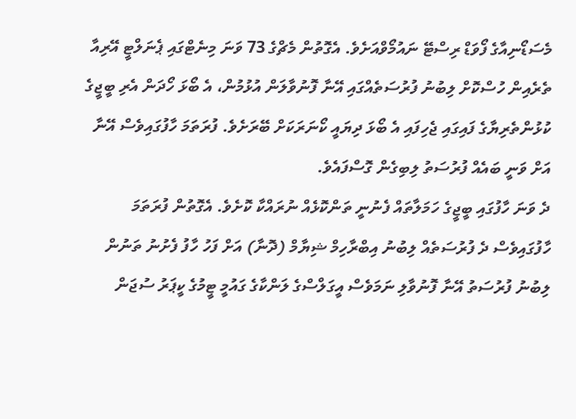މެސަޑޯނިއާގެ ފޯވަޑް ރިސްޓޭ ނައުމޯވްއަށެވެ. އެގޮތުން މެޗްގެ 73 ވަނަ މިނެޓްގައި ޕެނަލްޓީ އޭރިއާ ތެރެއިން ހުސްކޮށް ލިބުނު ފުރުސަތެއްގައި އޭނާ ފޮނުވާލަން އުޅުމުން، އެ ބޯޅަ ހޯދަން އެރި ބީޖީގެ ކުޅުންތެރިޔާގެ ފައިގައި ޖެހިފައި އެ ބޯޅަ ދިޔައީ ކޯނަރަކަށް ބޭރަށެވެ. ފުރަތަމަ ހާފުގައިވެސް އޭނާ އަށް ވަނީ ބައެއް ފުރުސަތު ލިބިގެން ގޮސްފައެވެ.
ދެ ވަނަ ހާފުގައި ބީޖީގެ ހަމަލާތައް ފެނުނީ ތަންކޮޅެއް ނުރައްކާ ކޮށެވެ. އެގޮތުން ފުރަތަމަ ހާފުގައިވެސް ދެ ފުރުސަތެއް ލިބުނު އިބްރާހިމް ޝިޔާމް (ދޮނާ) އަށް ފަހު ހާފު ފެށުނު ތަނުން ލިބުނު ފުރުސަތު އޭނާ ފޮނުވާލި ނަމަވެސް އީގަލްސްގެ ލަންކާގެ ގައުމީ ޓީމުގެ ކީޕަރު ސުޖަން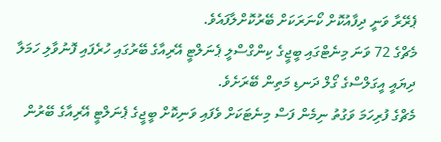ޕެރޭރާ ވަނީ ދިފާއުކޮށް ކޯނަރަކަށް ބޭރުކޮށްލާފައެވެ.
މެޗްގެ 72 ވަނަ މިނެޓްގައި ބީޖީގެ ކިންގްސްލީ ޕެނަލްޓީ އޭރިއާގެ ބޭރުގައި ހުރެފައި ފޮނުވާލި ހަމަލާ ދިޔައީ އީގަލްސްގެ ގޯލް ދަނޑި މަތިން ބޭރަށެވެ.
މެޗްގެ ފުރިހަމަ ވަގުތު ނިމެން ފަސް މިނެޓަކަށް ވެފައި ވަނިކޮށް ބީޖީގެ ޕެނަލްޓީ އޭރިއާގެ ބޭރުން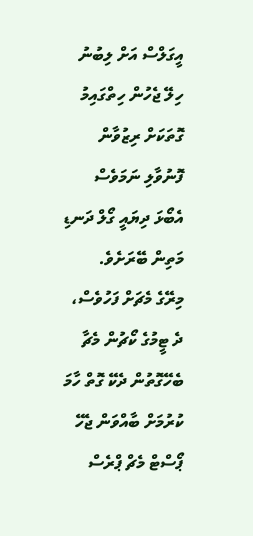އީގަލްސް އަށް ލިބުނު ހިލޭ ޖެހުން ހިތްގައިމު ގޮތަކަށް ރިޒުވާން ފޮނުވާލި ނަމަވެސް އެބޯޅަ ދިޔައީ ގޯލް ދަނޑި މަތިން ބޭރަށެވެ.
މިރޭގެ މެޗަށް ފަހުވެސް، ދެ ޓީމުގެ ކޯޗުން މެޗާ ބެހޭގޮތުން ދެކޭ ގޮތް ހާމަ ކުރުމަށް ބާއްވަން ޖެހޭ ޕޯސްޓް މެޗް ޕްރެސް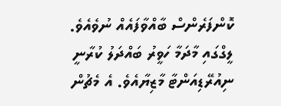ކޮންފަރެންސް ބާއްވާފައެއް ނުވެއެވެ.
ލީގްގައި މާދަމާ ހަވީރު ބައްދަލު ކުރާނީ ނިއުރޭޑިއަންޓާ މާޒިޔާއެވެ. އެ މެޗުން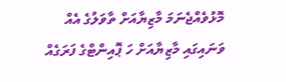މޮޅުވެއްޖެނަމަ މާޒިޔާއަށް ތާވަލުގެ އެއް ވަނައިގައި މާޒިޔާއަށް ހަ ޕޮއިންޓްގެ ފަރަގެއް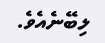ލިބޭނެއެވެ.